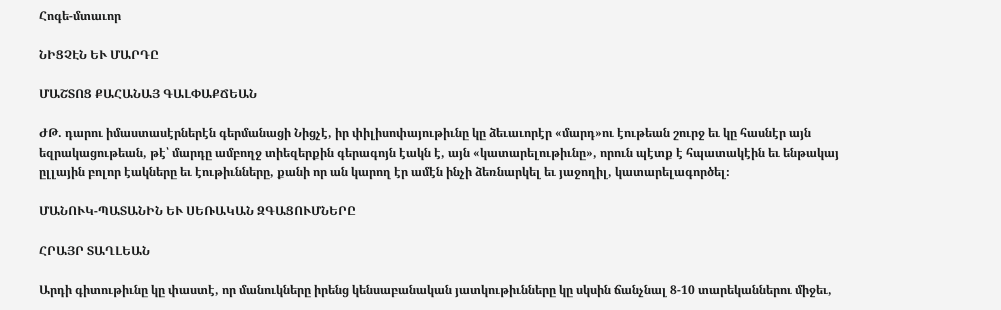Հոգե-մտաւոր

ՆԻՑՉԷՆ ԵՒ ՄԱՐԴԸ

ՄԱՇՏՈՑ ՔԱՀԱՆԱՅ ԳԱԼՓԱՔՃԵԱՆ

ԺԹ. դարու իմաստասէրներէն գերմանացի Նիցչէ, իր փիլիսոփայութիւնը կը ձեւաւորէր «մարդ»ու էութեան շուրջ եւ կը հասնէր այն եզրակացութեան, թէ՝ մարդը ամբողջ տիեզերքին գերագոյն էակն է, այն «կատարելութիւնը», որուն պէտք է հպատակէին եւ ենթակայ ըլլային բոլոր էակները եւ էութիւնները, քանի որ ան կարող էր ամէն ինչի ձեռնարկել եւ յաջողիլ, կատարելագործել։

ՄԱՆՈՒԿ-ՊԱՏԱՆԻՆ ԵՒ ՍԵՌԱԿԱՆ ԶԳԱՑՈՒՄՆԵՐԸ

ՀՐԱՅՐ ՏԱՂԼԵԱՆ

Արդի գիտութիւնը կը փաստէ, որ մանուկները իրենց կենսաբանական յատկութիւնները կը սկսին ճանչնալ 8-10 տարեկաններու միջեւ,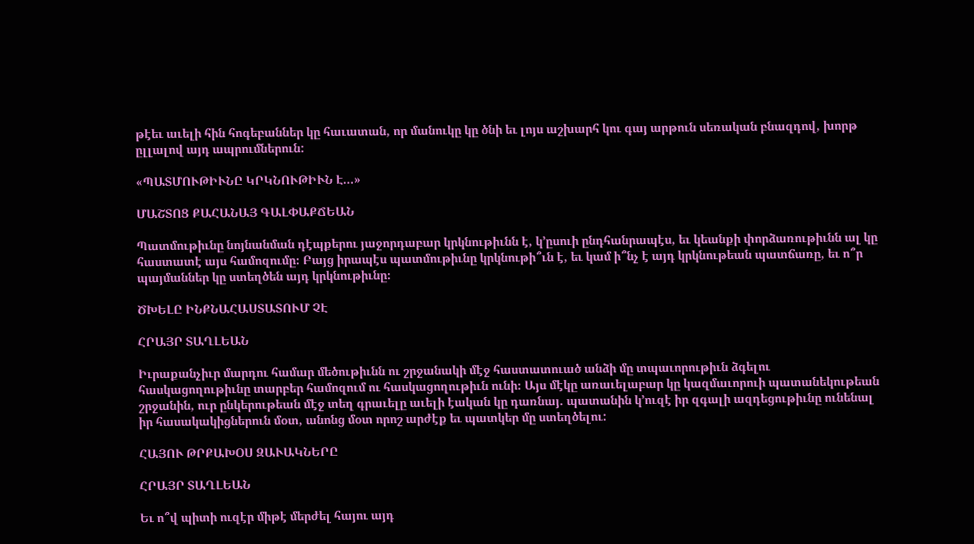թէեւ աւելի հին հոգեբաններ կը հաւատան, որ մանուկը կը ծնի եւ լոյս աշխարհ կու գայ արթուն սեռական բնազդով, խորթ ըլլալով այդ ապրումներուն:

«ՊԱՏՄՈՒԹԻՒՆԸ ԿՐԿՆՈՒԹԻՒՆ Է…»

ՄԱՇՏՈՑ ՔԱՀԱՆԱՅ ԳԱԼՓԱՔՃԵԱՆ

Պատմութիւնը նոյնանման դէպքերու յաջորդաբար կրկնութիւնն է, կ՚ըսուի ընդհանրապէս, եւ կեանքի փորձառութիւնն ալ կը հաստատէ այս համոզումը։ Բայց իրապէս պատմութիւնը կրկնութի՞ւն է, եւ կամ ի՞նչ է այդ կրկնութեան պատճառը, եւ ո՞ր պայմաններ կը ստեղծեն այդ կրկնութիւնը։

ԾԽԵԼԸ ԻՆՔՆԱՀԱՍՏԱՏՈՒՄ ՉԷ

ՀՐԱՅՐ ՏԱՂԼԵԱՆ

Իւրաքանչիւր մարդու համար մեծութիւնն ու շրջանակի մէջ հաստատուած անձի մը տպաւորութիւն ձգելու հասկացողութիւնը տարբեր համոզում ու հասկացողութիւն ունի։ Այս մէկը առաւելաբար կը կազմաւորուի պատանեկութեան շրջանին, ուր ընկերութեան մէջ տեղ գրաւելը աւելի էական կը դառնայ. պատանին կ՚ուզէ իր զգալի ազդեցութիւնը ունենալ իր հասակակիցներուն մօտ, անոնց մօտ որոշ արժէք եւ պատկեր մը ստեղծելու:

ՀԱՅՈՒ ԹՐՔԱԽՕՍ ԶԱՒԱԿՆԵՐԸ

ՀՐԱՅՐ ՏԱՂԼԵԱՆ

Եւ ո՞վ պիտի ուզէր միթէ մերժել հայու այդ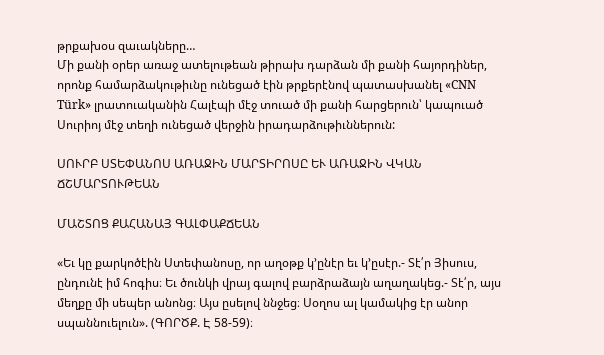թրքախօս զաւակները…
Մի քանի օրեր առաջ ատելութեան թիրախ դարձան մի քանի հայորդիներ, որոնք համարձակութիւնը ունեցած էին թրքերէնով պատասխանել «CNN Türk» լրատուականին Հալէպի մէջ տուած մի քանի հարցերուն՝ կապուած Սուրիոյ մէջ տեղի ունեցած վերջին իրադարձութիւններուն:

ՍՈՒՐԲ ՍՏԵՓԱՆՈՍ ԱՌԱՋԻՆ ՄԱՐՏԻՐՈՍԸ ԵՒ ԱՌԱՋԻՆ ՎԿԱՆ ՃՇՄԱՐՏՈՒԹԵԱՆ

ՄԱՇՏՈՑ ՔԱՀԱՆԱՅ ԳԱԼՓԱՔՃԵԱՆ

«Եւ կը քարկոծէին Ստեփանոսը, որ աղօթք կ՚ընէր եւ կ՚ըսէր.- Տէ՛ր Յիսուս, ընդունէ իմ հոգիս։ Եւ ծունկի վրայ գալով բարձրաձայն աղաղակեց.- Տէ՛ր, այս մեղքը մի սեպեր անոնց։ Այս ըսելով ննջեց։ Սօղոս ալ կամակից էր անոր սպաննուելուն». (ԳՈՐԾՔ. Է 58-59)։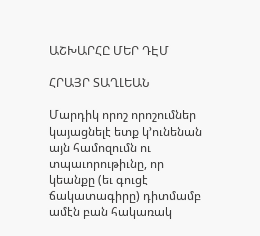ԱՇԽԱՐՀԸ ՄԵՐ ԴԷՄ

ՀՐԱՅՐ ՏԱՂԼԵԱՆ

Մարդիկ որոշ որոշումներ կայացնելէ ետք կ՚ունենան այն համոզումն ու տպաւորութիւնը, որ կեանքը (եւ գուցէ ճակատագիրը) դիտմամբ ամէն բան հակառակ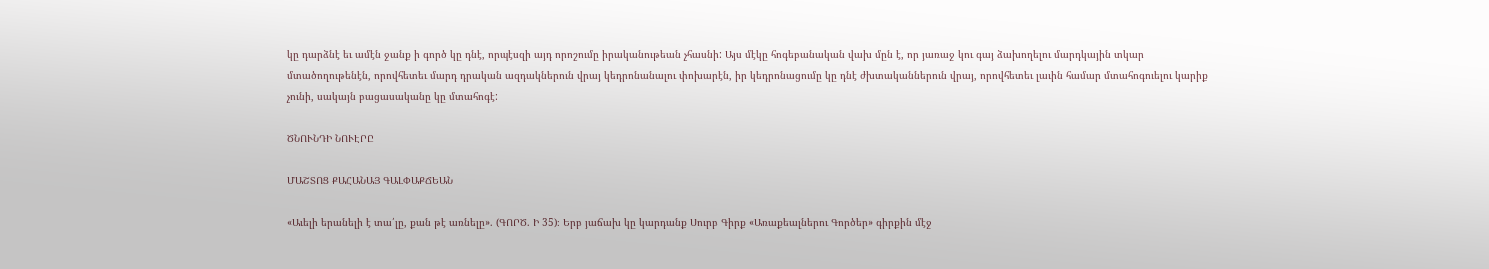կը դարձնէ եւ ամէն ջանք ի գործ կը դնէ, որպէսզի այդ որոշումը իրականութեան չհասնի: Այս մէկը հոգեբանական վախ մըն է, որ յառաջ կու գայ ձախողելու մարդկային տկար մտածողութենէն, որովհետեւ մարդ դրական ազդակներուն վրայ կեդրոնանալու փոխարէն, իր կեդրոնացումը կը դնէ ժխտականներուն վրայ, որովհետեւ լաւին համար մտահոգուելու կարիք չունի, սակայն բացասականը կը մտահոգէ:

ԾՆՈՒՆԴԻ ՆՈՒԷՐԸ

ՄԱՇՏՈՑ ՔԱՀԱՆԱՅ ԳԱԼՓԱՔՃԵԱՆ

«Աւելի երանելի է տա՛լը, քան թէ առնելը». (ԳՈՐԾ. Ի 35)։ Երբ յաճախ կը կարդանք Սուրբ Գիրք «Առաքեալներու Գործեր» գիրքին մէջ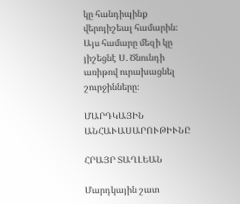կը հանդիպինք վերոյիշեալ համարին։ Այս համարը մեզի կը յիշեցնէ Ս. Ծնունդի առիթով ուրախացնել շուրջինները։

ՄԱՐԴԿԱՅԻՆ ԱՆՀԱՒԱՍԱՐՈՒԹԻՒՆԸ

ՀՐԱՅՐ ՏԱՂԼԵԱՆ

Մարդկային շատ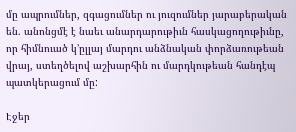մը ապրումներ, զգացումներ ու յուզումներ յարաբերական են. անոնցմէ է նաեւ անարդարութիւն հասկացողութիւնը, որ հիմնուած կ՚ըլլայ մարդու անձնական փորձառութեան վրայ, ստեղծելով աշխարհին ու մարդկութեան հանդէպ պատկերացում մը:

Էջեր